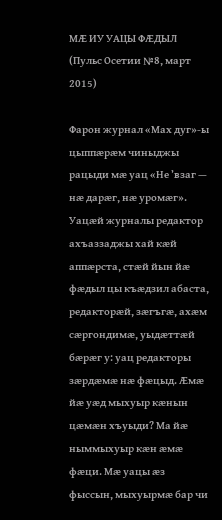МÆ ИУ УАЦЫ ФÆДЫЛ (Пульс Осетии №8, март 2015)

Фарон журнал «Мах дуг»-ы цыппæрæм чиныджы рацыди мæ уац «Не ’взаг — нæ дарæг, нæ уромæг». Уацæй журналы редактор ахъаззаджы хай кæй аппæрста, стæй йын йæ фæдыл цы къæдзил абаста, редакторæй, зæгъгæ, ахæм сæргондимæ, уыдæттæй бæрæг у: уац редакторы зæрдæмæ нæ фæцыд. Æмæ йæ уæд мыхуыр кæнын цæмæн хъуыди? Ма йæ ныммыхуыр кæн æмæ фæци. Мæ уацы æз фыссын, мыхуырмæ бар чи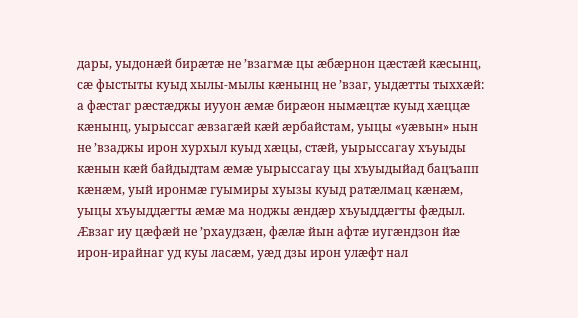дары, уыдонæй бирæтæ не ’взагмæ цы æбæрнон цæстæй кæсынц, сæ фыстыты куыд хылы-мылы кæнынц не ’взаг, уыдæтты тыххæй: а фæстаг рæстæджы иууон æмæ бирæон нымæцтæ куыд хæццæ кæнынц, уырыссаг æвзагæй кæй æрбайстам, уыцы «уæвын» нын не ’взаджы ирон хурхыл куыд хæцы, стæй, уырыссагау хъуыды кæнын кæй байдыдтам æмæ уырыссагау цы хъуыдыйад бацъапп кæнæм, уый иронмæ гуымиры хуызы куыд ратæлмац кæнæм, уыцы хъуыддæгты æмæ ма ноджы æндæр хъуыддæгты фæдыл.
Æвзаг иу цæфæй не ’рхаудзæн, фæлæ йын афтæ иугæндзон йæ ирон-ирайнаг уд куы ласæм, уæд дзы ирон улæфт нал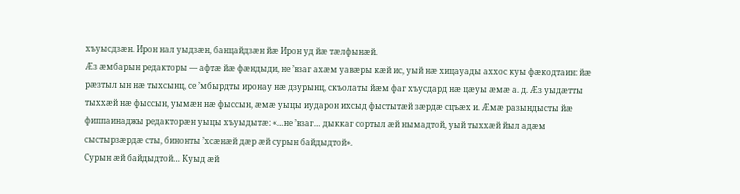хъуысдзæн. Ирон нал уыдзæн, банцайдзæн йæ Ирон уд йæ тæлфынæй.
Æз æмбарын редакторы — афтæ йæ фæндыди, не ’взаг ахæм уавæры кæй ис, уый нæ хицауады аххос куы фæкодтаин: йæ рæзтыл ын нæ тыхсынц, се ’мбырдты иронау нæ дзурынц, скъолаты йæм фаг хъусдард нæ цæуы æмæ а. д. Æз уыдæтты тыххæй нæ фыссын, уымæн нæ фыссын, æмæ уыцы иударон ихсыд фыстытæй зæрдæ сцъæх и. Æмæ разындысты йæ фиппаинаджы редакторæн уыцы хъуыдытæ: «…не ’взаг… дыккаг сортыл æй нымадтой, уый тыххæй йыл адæм сыстырзæрдæ сты, бинонты ’хсæнæй дæр æй сурын байдыдтой».
Сурын æй байдыдтой… Куыд æй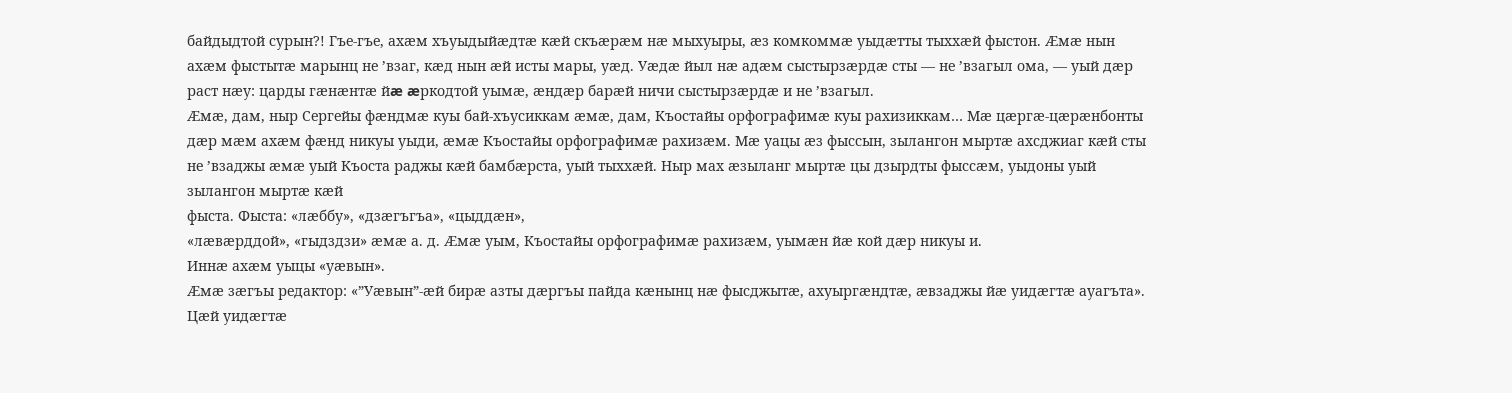байдыдтой сурын?! Гъе-гъе, ахæм хъуыдыйæдтæ кæй скъæрæм нæ мыхуыры, æз комкоммæ уыдæтты тыххæй фыстон. Æмæ нын ахæм фыстытæ марынц не ’взаг, кæд нын æй исты мары, уæд. Уæдæ йыл нæ адæм сыстырзæрдæ сты — не ’взагыл ома, — уый дæр раст нæу: царды гæнæнтæ йæ æркодтой уымæ, æндæр барæй ничи сыстырзæрдæ и не ’взагыл.
Æмæ, дам, ныр Сергейы фæндмæ куы бай-хъусиккам æмæ, дам, Къостайы орфографимæ куы рахизиккам… Мæ цæргæ-цæрæнбонты дæр мæм ахæм фæнд никуы уыди, æмæ Къостайы орфографимæ рахизæм. Мæ уацы æз фыссын, зылангон мыртæ ахсджиаг кæй сты не ’взаджы æмæ уый Къоста раджы кæй бамбæрста, уый тыххæй. Ныр мах æзыланг мыртæ цы дзырдты фыссæм, уыдоны уый зылангон мыртæ кæй
фыста. Фыста: «лæббу», «дзæгъгъа», «цыддæн»,
«лæвæрддой», «гыдздзи» æмæ а. д. Æмæ уым, Къостайы орфографимæ рахизæм, уымæн йæ кой дæр никуы и.
Иннæ ахæм уыцы «уæвын».
Æмæ зæгъы редактор: «”Уæвын”-æй бирæ азты дæргъы пайда кæнынц нæ фысджытæ, ахуыргæндтæ, æвзаджы йæ уидæгтæ ауагъта».
Цæй уидæгтæ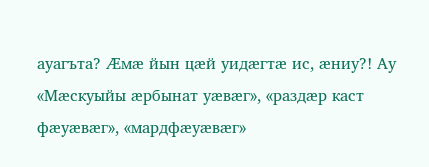ауагъта? Æмæ йын цæй уидæгтæ ис, æниу?! Ау «Мæскуыйы æрбынат уæвæг», «раздæр каст фæуæвæг», «мардфæуæвæг»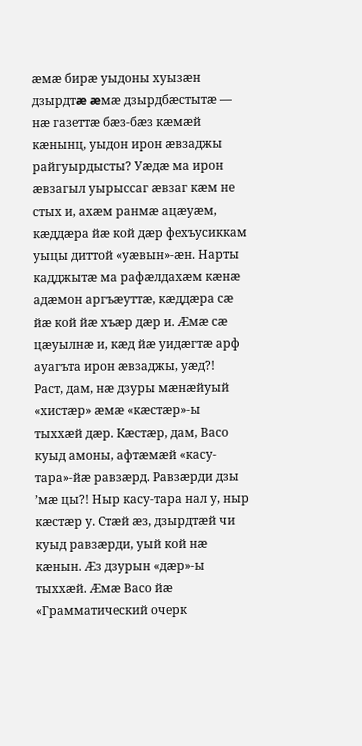æмæ бирæ уыдоны хуызæн дзырдтæ æмæ дзырдбæстытæ — нæ газеттæ бæз-бæз кæмæй кæнынц, уыдон ирон æвзаджы райгуырдысты? Уæдæ ма ирон æвзагыл уырыссаг æвзаг кæм не стых и, ахæм ранмæ ацæуæм, кæддæра йæ кой дæр фехъусиккам уыцы диттой «уæвын»-æн. Нарты кадджытæ ма рафæлдахæм кæнæ адæмон аргъæуттæ, кæддæра сæ йæ кой йæ хъæр дæр и. Æмæ сæ цæуылнæ и, кæд йæ уидæгтæ арф ауагъта ирон æвзаджы, уæд?!
Раст, дам, нæ дзуры мæнæйуый «хистæр» æмæ «кæстæр»-ы тыххæй дæр. Кæстæр, дам, Васо куыд амоны, афтæмæй «касу-тара»-йæ равзæрд. Равзæрди дзы ’мæ цы?! Ныр касу-тара нал у, ныр кæстæр у. Стæй æз, дзырдтæй чи куыд равзæрди, уый кой нæ кæнын. Æз дзурын «дæр»-ы тыххæй. Æмæ Васо йæ «Грамматический очерк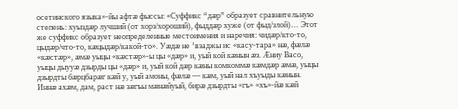осетинского языка»-йы афтæ фыссы: «Суффикс “дæр” образует сравнительную степень: хуыздæр лучший (от хорз/хороший), фыддæр хуже (от фыд/злой)… Этот же суффикс образует неопределенные местоимения и наречия: чидæр/кто-то, цыдæр/что-то, кæцыдæр/какой-то». Уæдæ не ’взаджы ис «касу-тара» нæ, фæлæ «кæстæр», æмæ уыцы «кæстæр»-ы цы «дæр» и, уый кой кæнын æз. Æниу Васо, уыцы дыууæ дзырды цы «дæр» и, уый кой дæр кæны комкоммæ кæмдæр æмæ, уыцы дзырдты бæрцбарæг кæй у, уый амоны, фæлæ — кæм, уый нал хъуыды кæнын.
Иннæ ахæм, дам, раст нæ зæгъы мæнæйуый, бирæ дзырдты «гъ» «хъ»-йæ кæй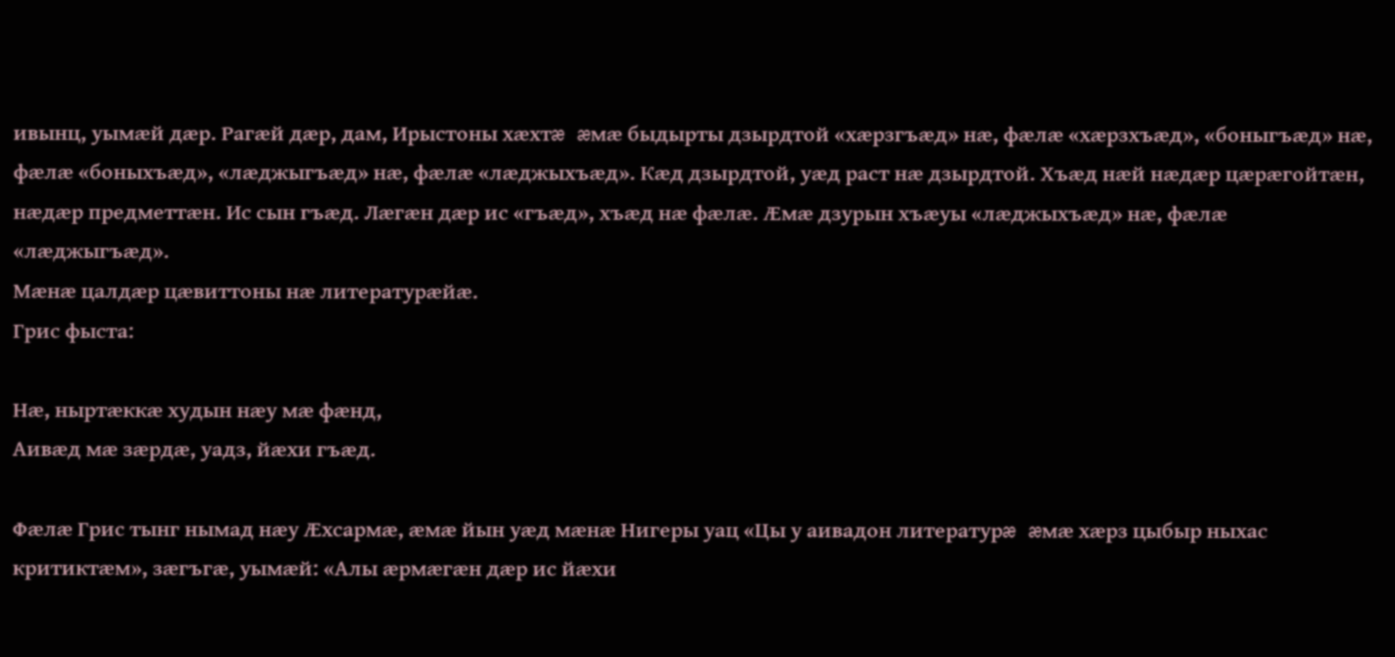ивынц, уымæй дæр. Рагæй дæр, дам, Ирыстоны хæхтæ æмæ быдырты дзырдтой «хæрзгъæд» нæ, фæлæ «хæрзхъæд», «боныгъæд» нæ, фæлæ «боныхъæд», «лæджыгъæд» нæ, фæлæ «лæджыхъæд». Кæд дзырдтой, уæд раст нæ дзырдтой. Хъæд нæй нæдæр цæрæгойтæн, нæдæр предметтæн. Ис сын гъæд. Лæгæн дæр ис «гъæд», хъæд нæ фæлæ. Æмæ дзурын хъæуы «лæджыхъæд» нæ, фæлæ «лæджыгъæд».
Мæнæ цалдæр цæвиттоны нæ литературæйæ.
Грис фыста:

Нæ, ныртæккæ худын нæу мæ фæнд,
Аивæд мæ зæрдæ, уадз, йæхи гъæд.

Фæлæ Грис тынг нымад нæу Æхсармæ, æмæ йын уæд мæнæ Нигеры уац «Цы у аивадон литературæ æмæ хæрз цыбыр ныхас критиктæм», зæгъгæ, уымæй: «Алы æрмæгæн дæр ис йæхи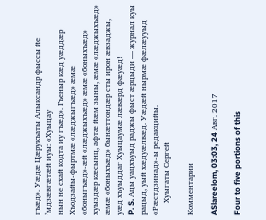гъæд». Уæдæ Цæрукъаты Алыксандр фыссы йе ’мдзæвгæтæй иуы: «Хуыцау
нын не схай кодта иу гъæд». Гъеныр кæд уæддæр Хъодзайы-фыртмæ «лæджыгъæд» æмæ «боныгъæд»-æй «лæджыхъæд» æмæ «боныхъæд» хуыздæр кæсынц, афтæ йæм зыны, æмæ «лæджыхъæд» æмæ «боныхъæд» бынæттондæр сты ирон æвзаджы, уæд хъуыддаг Хуыцаумæ лæвæрд фæуæд!
P. S. Ацы уацхъуыд раджы фыст æрцыди — журнал куы рацыд, уый хæдуæлвæд. Уæдæй нырмæ фæлæууыд «Рæстдзинад»-ы редакцийы.
      Хуыгаты Сергей

Комментарии

ASlareelom, 03:03, 24 Авг. 2017

Four to five portions of this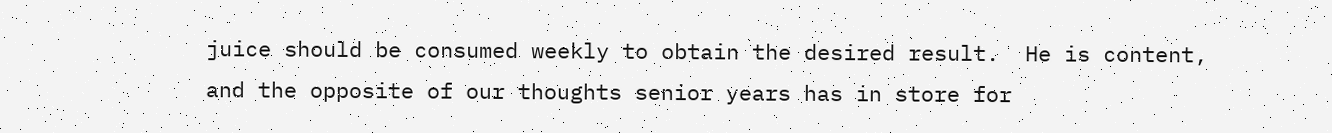juice should be consumed weekly to obtain the desired result.  He is content, and the opposite of our thoughts senior years has in store for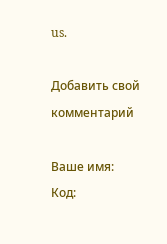us.

Добавить свой комментарий

Ваше имя:
Код: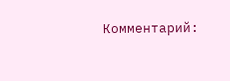Комментарий: